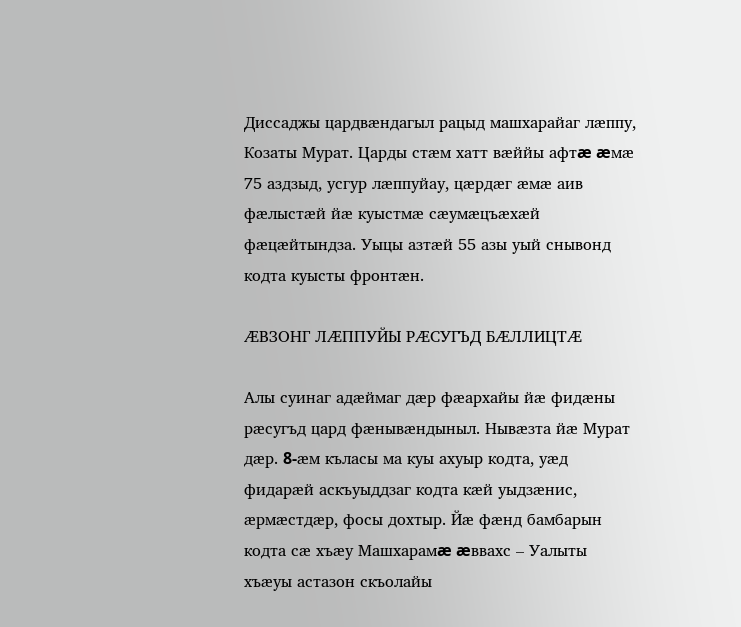Диссаджы цардвæндагыл рацыд машхарайаг лæппу, Козаты Мурат. Царды стæм хатт вæййы афтæ æмæ 75 аздзыд, усгур лæппуйау, цæрдæг æмæ аив фæлыстæй йæ куыстмæ сæумæцъæхæй фæцæйтындза. Уыцы азтæй 55 азы уый снывонд кодта куысты фронтæн.

ÆВЗОНГ ЛÆППУЙЫ РÆСУГЪД БÆЛЛИЦТÆ

Алы суинаг адæймаг дæр фæархайы йæ фидæны рæсугъд цард фæнывæндыныл. Нывæзта йæ Мурат дæр. 8-æм къласы ма куы ахуыр кодта, уæд фидарæй аскъуыддзаг кодта кæй уыдзæнис, æрмæстдæр, фосы дохтыр. Йæ фæнд бамбарын кодта сæ хъæу Машхарамæ æввахс – Уалыты хъæуы астазон скъолайы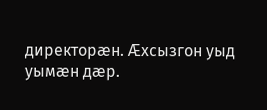директорæн. Æхсызгон уыд уымæн дæр.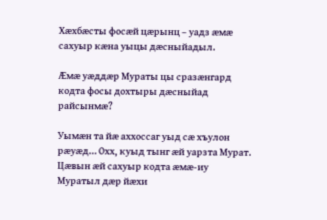Хæхбæсты фосæй цæрынц – уадз æмæ сахуыр кæна уыцы дæсныйадыл.

Æмæ уæддæр Мураты цы сразæнгард кодта фосы дохтыры дæсныйад райсынмæ?

Уымæн та йæ аххоссаг уыд сæ хъулон рæуæд… Охх, куыд тынг æй уарзта Мурат. Цæвын æй сахуыр кодта æмæ-иу Муратыл дæр йæхи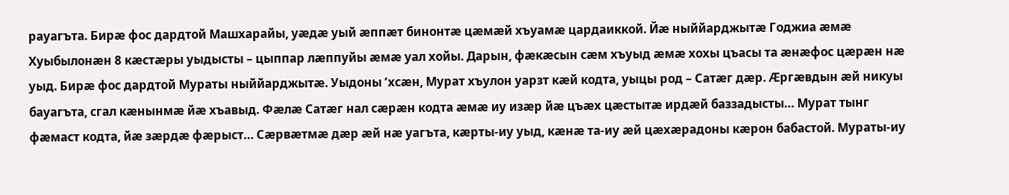рауагъта. Бирæ фос дардтой Машхарайы, уæдæ уый æппæт бинонтæ цæмæй хъуамæ цардаиккой. Йæ ныййарджытæ Годжиа æмæ Хуыбылонæн 8 кæстæры уыдысты – цыппар лæппуйы æмæ уал хойы. Дарын, фæкæсын сæм хъуыд æмæ хохы цъасы та æнæфос цæрæн нæ уыд. Бирæ фос дардтой Мураты ныййарджытæ. Уыдоны ’хсæн, Мурат хъулон уарзт кæй кодта, уыцы род – Сатæг дæр. Æргæвдын æй никуы бауагъта, сгал кæнынмæ йæ хъавыд. Фæлæ Сатæг нал сæрæн кодта æмæ иу изæр йæ цъæх цæстытæ ирдæй баззадысты… Мурат тынг фæмаст кодта, йæ зæрдæ фæрыст… Сæрвæтмæ дæр æй нæ уагъта, кæрты-иу уыд, кæнæ та-иу æй цæхæрадоны кæрон бабастой. Мураты-иу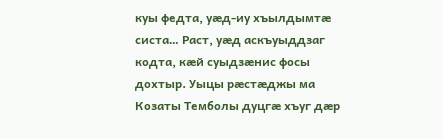куы федта, уæд-иу хъылдымтæ систа… Раст, уæд аскъуыддзаг кодта, кæй суыдзæнис фосы дохтыр. Уыцы рæстæджы ма Козаты Темболы дуцгæ хъуг дæр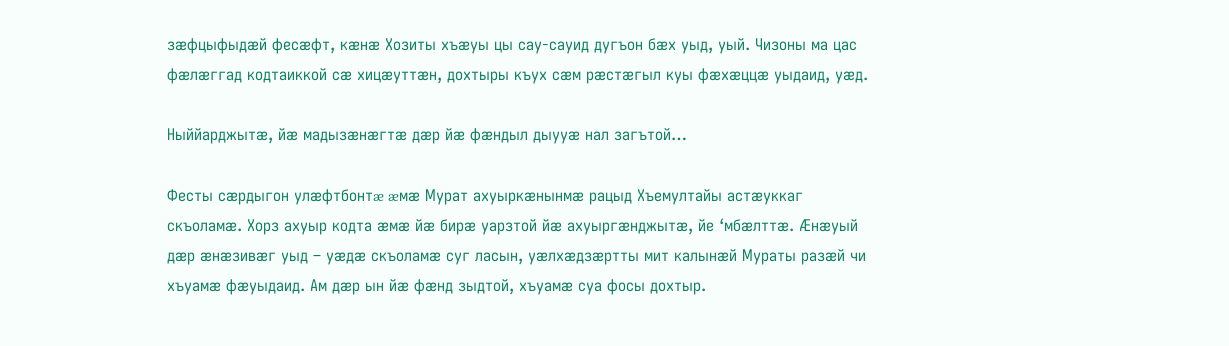зæфцыфыдæй фесæфт, кæнæ Хозиты хъæуы цы сау-сауид дугъон бæх уыд, уый. Чизоны ма цас фæлæггад кодтаиккой сæ хицæуттæн, дохтыры къух сæм рæстæгыл куы фæхæццæ уыдаид, уæд.

Ныййарджытæ, йæ мадызæнæгтæ дæр йæ фæндыл дыууæ нал загътой…

Фесты сæрдыгон улæфтбонтæ æмæ Мурат ахуыркæнынмæ рацыд Хъемултайы астæуккаг скъоламæ. Хорз ахуыр кодта æмæ йæ бирæ уарзтой йæ ахуыргæнджытæ, йе ‘мбæлттæ. Æнæуый дæр æнæзивæг уыд – уæдæ скъоламæ суг ласын, уæлхæдзæртты мит калынæй Мураты разæй чи хъуамæ фæуыдаид. Ам дæр ын йæ фæнд зыдтой, хъуамæ суа фосы дохтыр.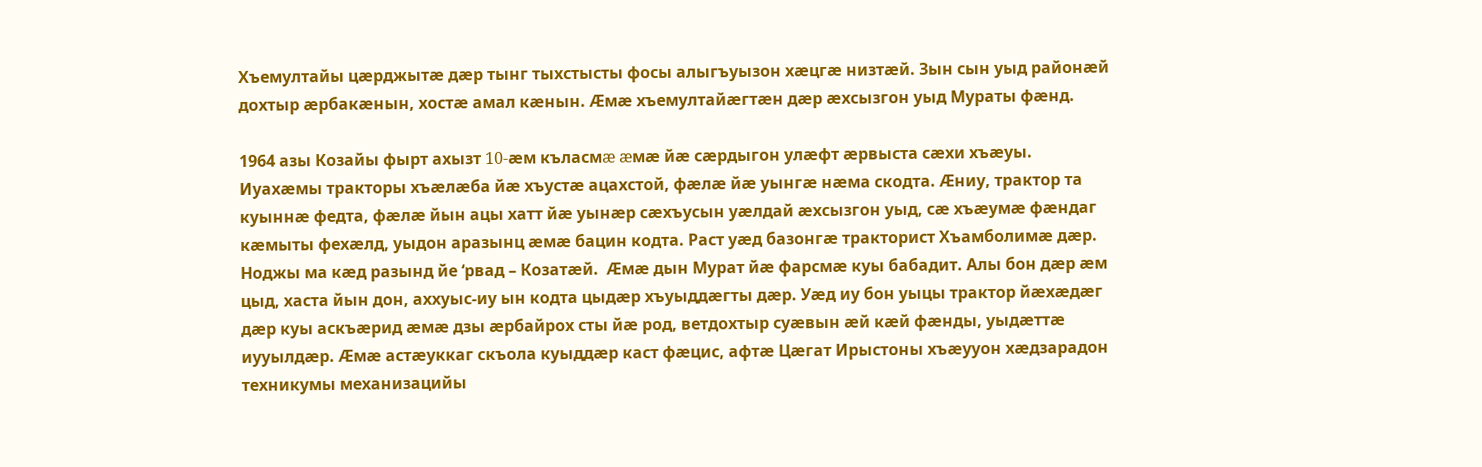Хъемултайы цæрджытæ дæр тынг тыхстысты фосы алыгъуызон хæцгæ низтæй. Зын сын уыд районæй дохтыр æрбакæнын, хостæ амал кæнын. Æмæ хъемултайæгтæн дæр æхсызгон уыд Мураты фæнд.

1964 азы Козайы фырт ахызт 10-æм къласмæ æмæ йæ сæрдыгон улæфт æрвыста сæхи хъæуы. Иуахæмы тракторы хъæлæба йæ хъустæ ацахстой, фæлæ йæ уынгæ нæма скодта. Æниу, трактор та куыннæ федта, фæлæ йын ацы хатт йæ уынæр сæхъусын уæлдай æхсызгон уыд, сæ хъæумæ фæндаг кæмыты фехæлд, уыдон аразынц æмæ бацин кодта. Раст уæд базонгæ тракторист Хъамболимæ дæр. Ноджы ма кæд разынд йе ‘рвад – Козатæй.  Æмæ дын Мурат йæ фарсмæ куы бабадит. Алы бон дæр æм цыд, хаста йын дон, аххуыс-иу ын кодта цыдæр хъуыддæгты дæр. Уæд иу бон уыцы трактор йæхæдæг дæр куы аскъæрид æмæ дзы æрбайрох сты йæ род, ветдохтыр суæвын æй кæй фæнды, уыдæттæ иууылдæр. Æмæ астæуккаг скъола куыддæр каст фæцис, афтæ Цæгат Ирыстоны хъæууон хæдзарадон техникумы механизацийы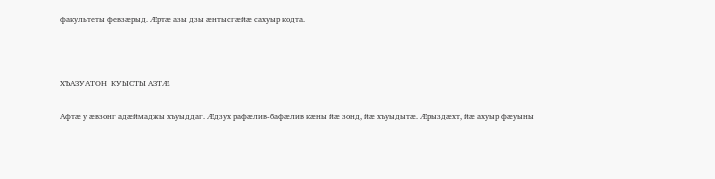факультеты февзæрыд. Æртæ азы дзы æнтысгæйæ сахуыр кодта.



ХЪАЗУАТОН  КУЫСТЫ АЗТÆ

Афтæ у æвзонг адæймаджы хъуыддаг. Æдзух рафæлив-бафæлив кæны йæ зонд, йæ хъуыдытæ. Æрыздæхт, йæ ахуыр фæуыны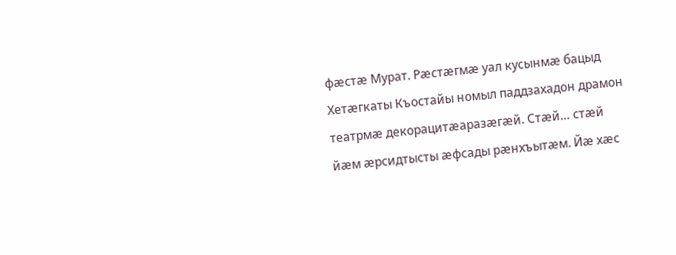фæстæ Мурат. Рæстæгмæ уал кусынмæ бацыд Хетæгкаты Къостайы номыл паддзахадон драмон театрмæ декорацитæаразæгæй. Стæй… стæй йæм æрсидтысты æфсады рæнхъытæм. Йæ хæс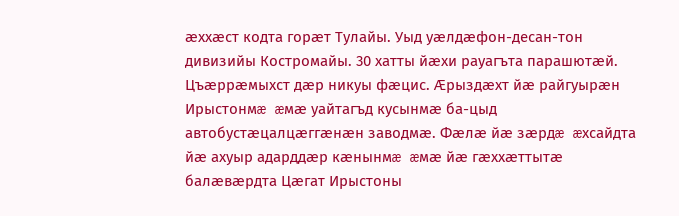æххæст кодта горæт Тулайы. Уыд уæлдæфон-десан-тон дивизийы Костромайы. 30 хатты йæхи рауагъта парашютæй. Цъæррæмыхст дæр никуы фæцис. Æрыздæхт йæ райгуырæн Ирыстонмæ æмæ уайтагъд кусынмæ ба-цыд автобустæцалцæггæнæн заводмæ. Фæлæ йæ зæрдæ æхсайдта йæ ахуыр адарддæр кæнынмæ æмæ йæ гæххæттытæ балæвæрдта Цæгат Ирыстоны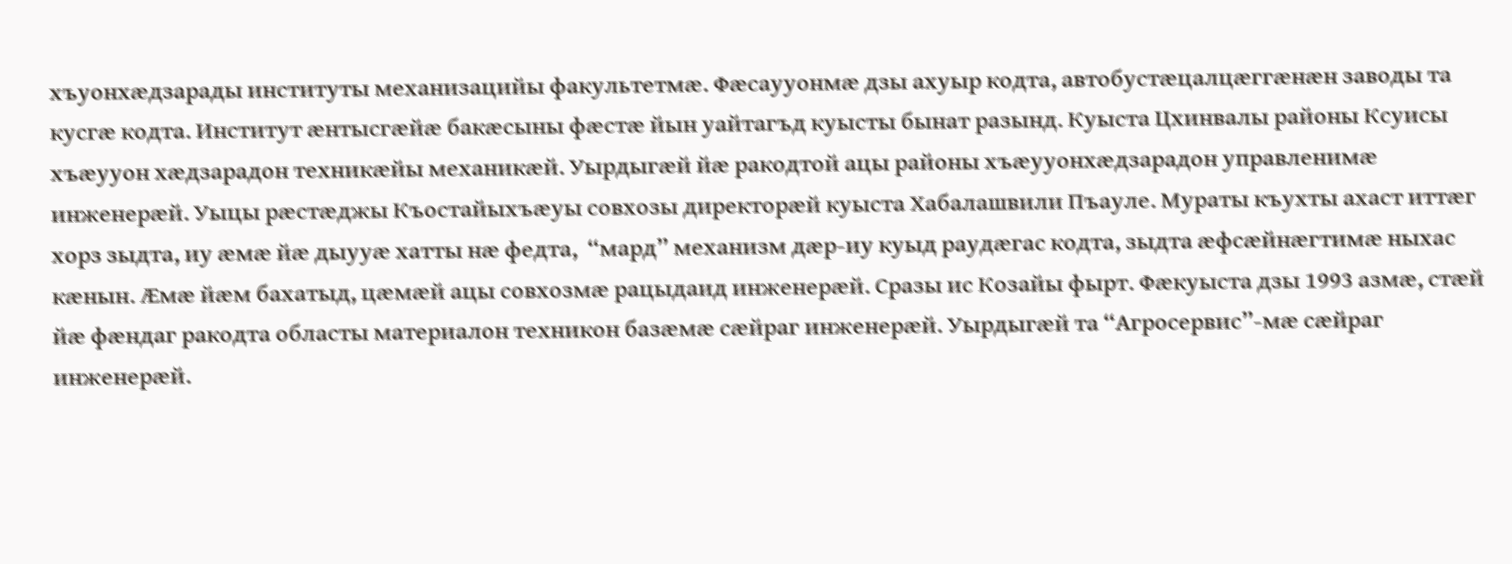хъуонхæдзарады институты механизацийы факультетмæ. Фæсаууонмæ дзы ахуыр кодта, автобустæцалцæггæнæн заводы та кусгæ кодта. Институт æнтысгæйæ бакæсыны фæстæ йын уайтагъд куысты бынат разынд. Куыста Цхинвалы районы Ксуисы хъæууон хæдзарадон техникæйы механикæй. Уырдыгæй йæ ракодтой ацы районы хъæууонхæдзарадон управленимæ инженерæй. Уыцы рæстæджы Къостайыхъæуы совхозы директорæй куыста Хабалашвили Пъауле. Мураты къухты ахаст иттæг хорз зыдта, иу æмæ йæ дыууæ хатты нæ федта,  “мард” механизм дæр-иу куыд раудæгас кодта, зыдта æфсæйнæгтимæ ныхас кæнын. Æмæ йæм бахатыд, цæмæй ацы совхозмæ рацыдаид инженерæй. Сразы ис Козайы фырт. Фæкуыста дзы 1993 азмæ, стæй йæ фæндаг ракодта областы материалон техникон базæмæ сæйраг инженерæй. Уырдыгæй та “Агросервис”-мæ сæйраг инженерæй.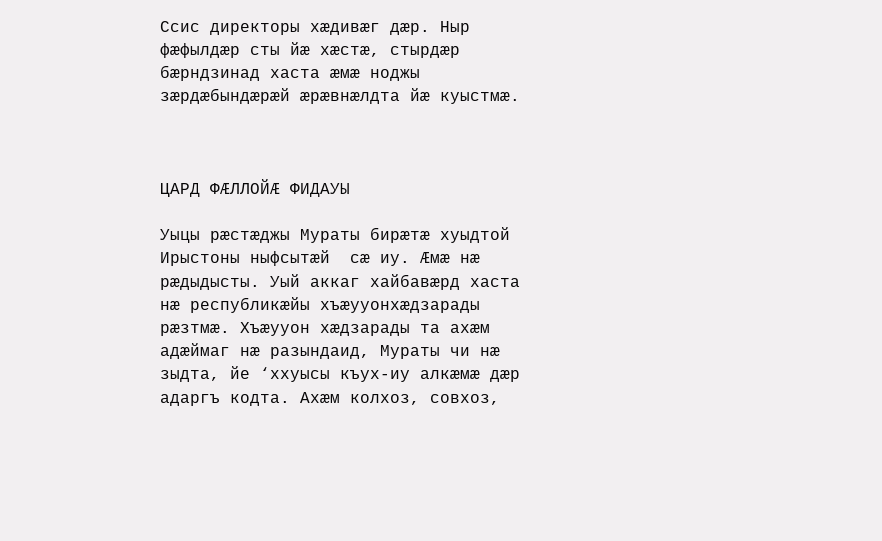Ссис директоры хæдивæг дæр. Ныр фæфылдæр сты йæ хæстæ, стырдæр бæрндзинад хаста æмæ ноджы зæрдæбындæрæй æрæвнæлдта йæ куыстмæ.



ЦАРД ФÆЛЛОЙÆ ФИДАУЫ

Уыцы рæстæджы Мураты бирæтæ хуыдтой Ирыстоны ныфсытæй  сæ иу. Æмæ нæ рæдыдысты. Уый аккаг хайбавæрд хаста нæ республикæйы хъæууонхæдзарады рæзтмæ. Хъæууон хæдзарады та ахæм адæймаг нæ разындаид, Мураты чи нæ зыдта, йе ‘ххуысы къух-иу алкæмæ дæр адаргъ кодта. Ахæм колхоз, совхоз,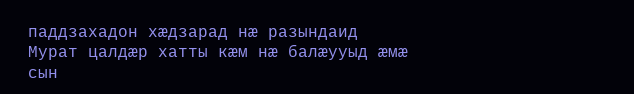паддзахадон хæдзарад нæ разындаид Мурат цалдæр хатты кæм нæ балæууыд æмæ сын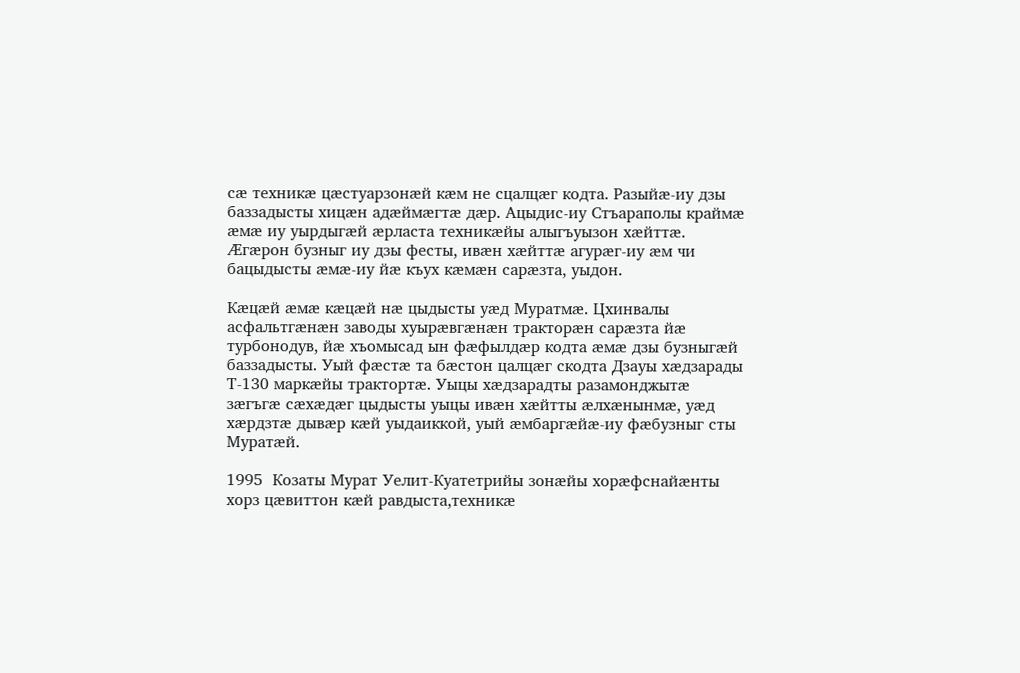сæ техникæ цæстуарзонæй кæм не сцалцæг кодта. Разыйæ-иу дзы баззадысты хицæн адæймæгтæ дæр. Ацыдис-иу Стъараполы краймæ æмæ иу уырдыгæй æрласта техникæйы алыгъуызон хæйттæ. Æгæрон бузныг иу дзы фесты, ивæн хæйттæ агурæг-иу æм чи бацыдысты æмæ-иу йæ къух кæмæн сарæзта, уыдон.

Кæцæй æмæ кæцæй нæ цыдысты уæд Муратмæ. Цхинвалы асфальтгæнæн заводы хуырæвгæнæн тракторæн сарæзта йæ турбонодув, йæ хъомысад ын фæфылдæр кодта æмæ дзы бузныгæй баззадысты. Уый фæстæ та бæстон цалцæг скодта Дзауы хæдзарады Т-130 маркæйы трактортæ. Уыцы хæдзарадты разамонджытæ зæгъгæ сæхæдæг цыдысты уыцы ивæн хæйтты æлхæнынмæ, уæд хæрдзтæ дывæр кæй уыдаиккой, уый æмбаргæйæ-иу фæбузныг сты Муратæй.

1995  Козаты Мурат Уелит-Куатетрийы зонæйы хорæфснайæнты хорз цæвиттон кæй равдыста,техникæ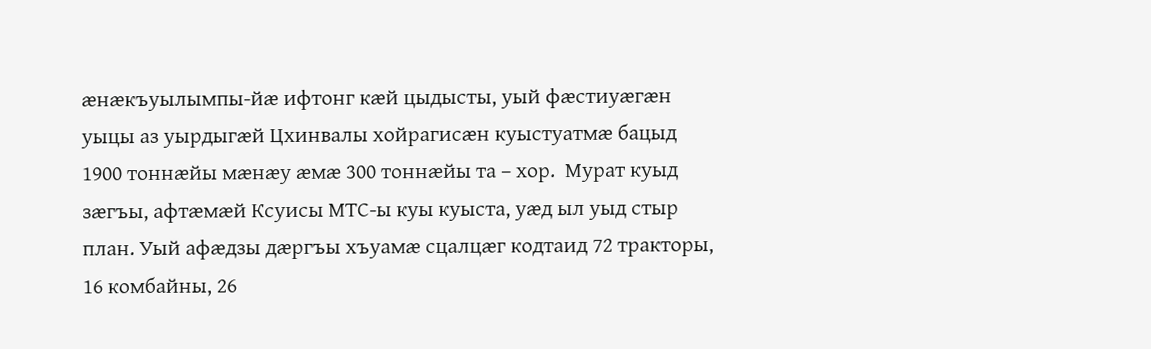æнæкъуылымпы-йæ ифтонг кæй цыдысты, уый фæстиуæгæн уыцы аз уырдыгæй Цхинвалы хойрагисæн куыстуатмæ бацыд 1900 тоннæйы мæнæу æмæ 300 тоннæйы та – хор.  Мурат куыд зæгъы, афтæмæй Ксуисы МТС-ы куы куыста, уæд ыл уыд стыр план. Уый афæдзы дæргъы хъуамæ сцалцæг кодтаид 72 тракторы, 16 комбайны, 26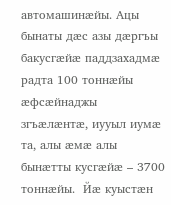автомашинæйы. Ацы бынаты дæс азы дæргъы бакусгæйæ паддзахадмæ радта 100 тоннæйы æфсæйнаджы згъæлæнтæ, иууыл иумæ та, алы æмæ алы бынæтты кусгæйæ – 3700 тоннæйы.  Йæ куыстæн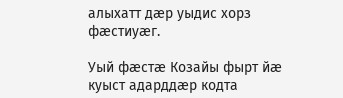алыхатт дæр уыдис хорз фæстиуæг.

Уый фæстæ Козайы фырт йæ куыст адарддæр кодта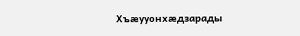Хъæууонхæдзарады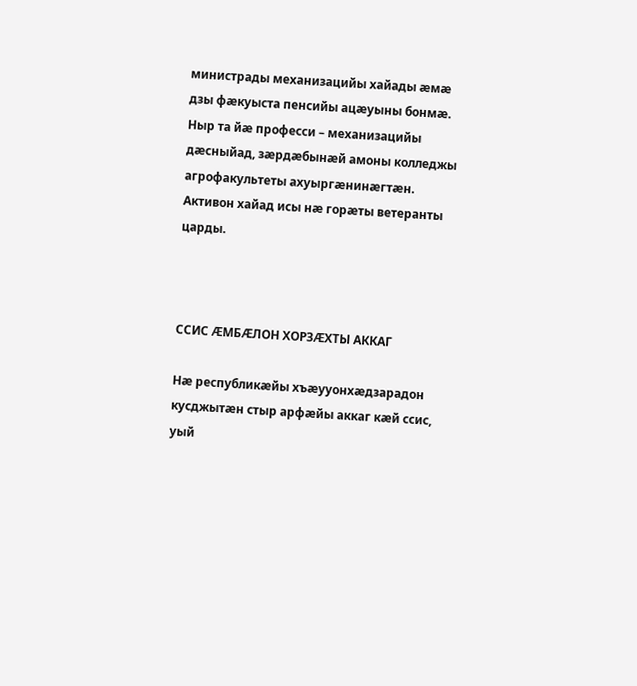министрады механизацийы хайады æмæ дзы фæкуыста пенсийы ацæуыны бонмæ. Ныр та йæ професси – механизацийы дæсныйад, зæрдæбынæй амоны колледжы агрофакультеты ахуыргæнинæгтæн. Активон хайад исы нæ горæты ветеранты царды.



ССИС ÆМБÆЛОН ХОРЗÆХТЫ АККАГ

Нæ республикæйы хъæууонхæдзарадон кусджытæн стыр арфæйы аккаг кæй ссис, уый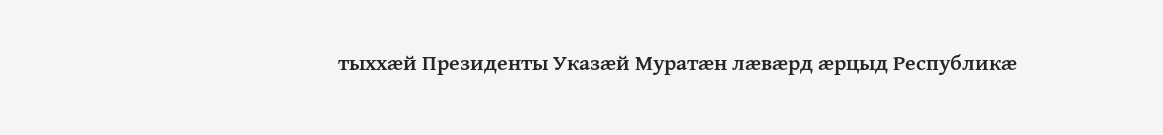тыххæй Президенты Указæй Муратæн лæвæрд æрцыд Республикæ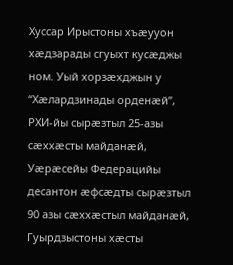Хуссар Ирыстоны хъæууон хæдзарады сгуыхт кусæджы ном. Уый хорзæхджын у “Хæлардзинады орденæй”, РХИ-йы сырæзтыл 25-азы сæххæсты майданæй, Уæрæсейы Федерацийы десантон æфсæдты сырæзтыл 90 азы сæххæстыл майданæй, Гуырдзыстоны хæсты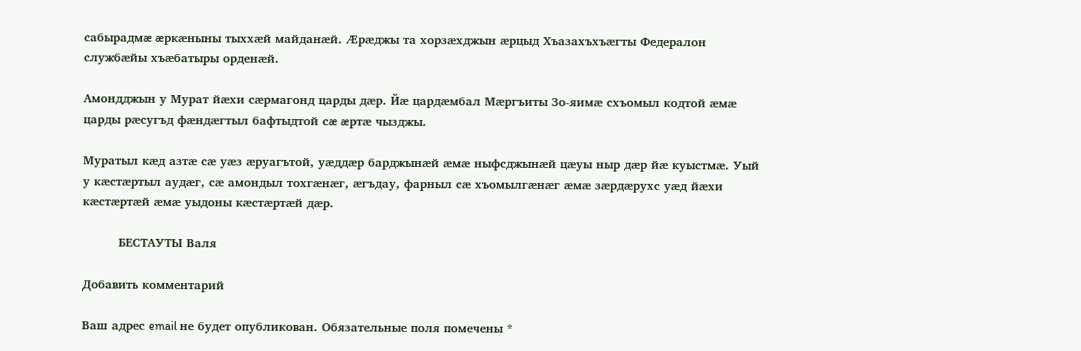сабырадмæ æркæныны тыххæй майданæй. Æрæджы та хорзæхджын æрцыд Хъазахъхъæгты Федералон службæйы хъæбатыры орденæй.

Амондджын у Мурат йæхи сæрмагонд царды дæр. Йæ цардæмбал Мæргъиты Зо-яимæ схъомыл кодтой æмæ царды рæсугъд фæндæгтыл бафтыдтой сæ æртæ чызджы.

Муратыл кæд азтæ сæ уæз æруагътой, уæддæр барджынæй æмæ ныфсджынæй цæуы ныр дæр йæ куыстмæ. Уый у кæстæртыл аудæг, сæ амондыл тохгæнæг, æгъдау, фарныл сæ хъомылгæнæг æмæ зæрдæрухс уæд йæхи кæстæртæй æмæ уыдоны кæстæртæй дæр.

         БЕСТАУТЫ Валя

Добавить комментарий

Ваш адрес email не будет опубликован. Обязательные поля помечены *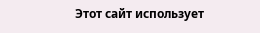Этот сайт использует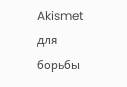Akismet для борьбы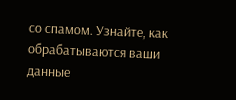со спамом. Узнайте, как обрабатываются ваши данные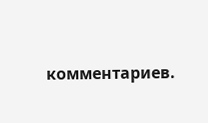комментариев.